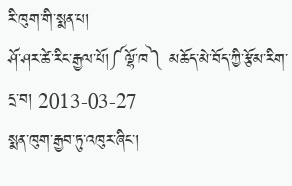རི་ཁུག་གི་སྨན་པ།
ཤོ་ཤར་ཚེ་རིང་རྒྱལ་པོ།༼ལྷོ་ཁ༽ མཆོད་མེ་བོད་ཀྱི་རྩོམ་རིག་དྲ་བ། 2013-03-27
སྨན་ཁུག་རྒྱབ་ཏུ་འཁུར་ཞིང་།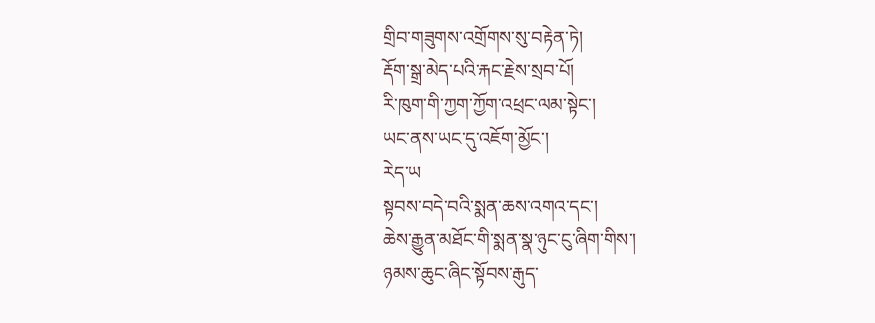གྲིབ་གཟུགས་འགྲོགས་སུ་བརྟེན་ཏེ།
རྡོག་སྒྲ་མེད་པའི་རྐང་རྗེས་སྲབ་པོ།
རི་ཁུག་གི་ཀྱག་ཀྱོག་འཕྲང་ལམ་སྟེང་།
ཡང་ནས་ཡང་དུ་འཇོག་མྱོང་།
རེད་ཡ
སྟབས་བདེ་བའི་སྨན་ཆས་འགའ་དང་།
ཆེས་རྒྱུན་མཐོང་གི་སྨན་སྣ་ཉུང་ངུ་ཞིག་གིས་།
ཉམས་ཆུང་ཞིང་སྟོབས་རྒུད་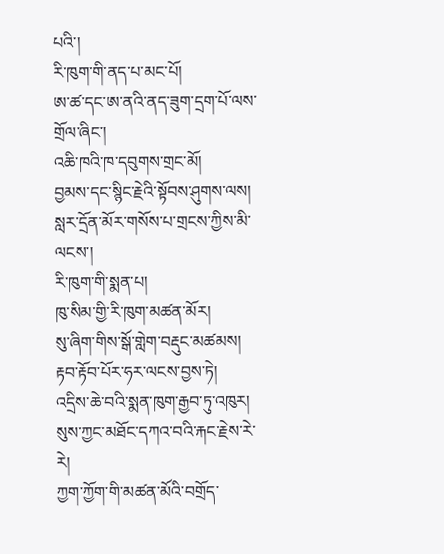པའི་།
རི་ཁུག་གི་ནད་པ་མང་པོ།
ཨ་ཚ་དང་ཨ་ནའི་ནད་ཟུག་དྲག་པོ་ལས་གྲོལ་ཞིང་།
འཆི་ཁའི་ཁ་དབུགས་གྲང་མོ།
བྱམས་དང་སྙིང་རྗེའི་སྟོབས་ཤུགས་ལས།
སླར་དྲོན་མོར་གསོས་པ་གྲངས་ཀྱིས་མི་ལངས་།
རི་ཁུག་གི་སྨན་པ།
ཁུ་སིམ་གྱི་རི་ཁུག་མཚན་མོར།
སུ་ཞིག་གིས་སྒོ་གླེག་བརྡུང་མཚམས།
རྟབ་རྟོབ་པོར་ཧར་ལངས་བྱས་ཏེ།
འདྲིས་ཆེ་བའི་སྨན་ཁུག་རྒྱབ་ཏུ་འཁུར།
སུས་ཀྱང་མཐོང་དཀའ་བའི་རྐང་རྗེས་རེ་རེ།
ཀྱག་ཀྱོག་གི་མཚན་མོའི་བགྲོད་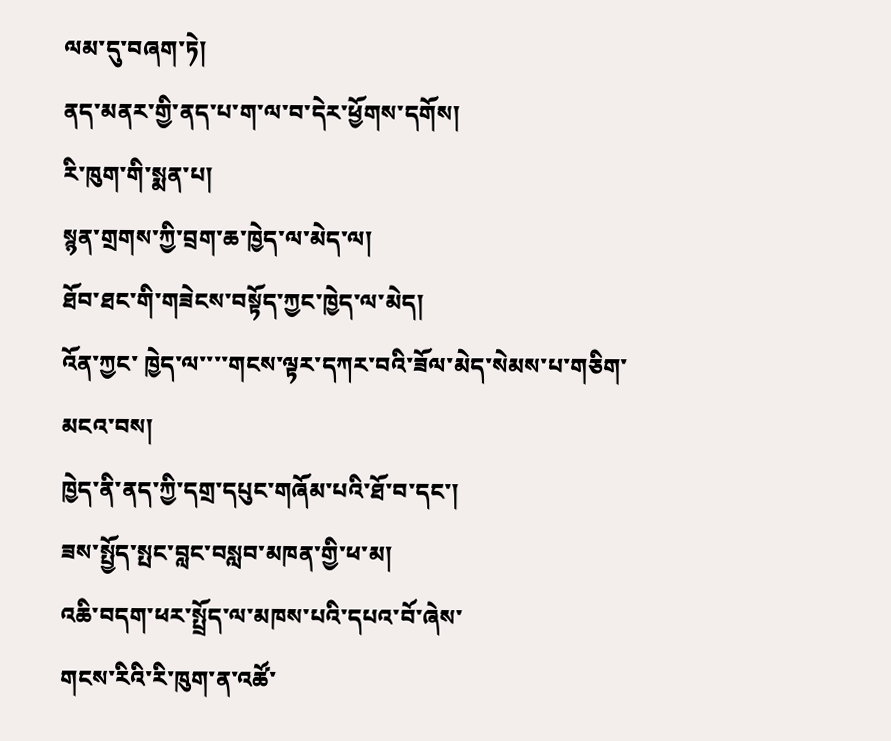ལམ་དུ་བཞག་ཏེ།
ནད་མནར་གྱི་ནད་པ་ག་ལ་བ་དེར་ཕྱོགས་དགོས།
རི་ཁུག་གི་སྨན་པ།
སྙན་གྲགས་ཀྱི་བྲག་ཆ་ཁྱེད་ལ་མེད་ལ།
ཐོབ་ཐང་གི་གཟེངས་བསྟོད་ཀྱང་ཁྱེད་ལ་མེད།
འོན་ཀྱང་ ཁྱེད་ལ་་་་གངས་ལྟར་དཀར་བའི་ཟོལ་མེད་སེམས་པ་གཅིག་མངའ་བས།
ཁྱེད་ནི་ནད་ཀྱི་དགྲ་དཔུང་གཞོམ་པའི་ཐོ་བ་དང་།
ཟས་སྤྱོད་སྤང་བླང་བསླབ་མཁན་གྱི་ཕ་མ།
འཆི་བདག་ཕར་སྤྲོད་ལ་མཁས་པའི་དཔའ་བོ་ཞེས་
གངས་རིའི་རི་ཁུག་ན་འཚོ་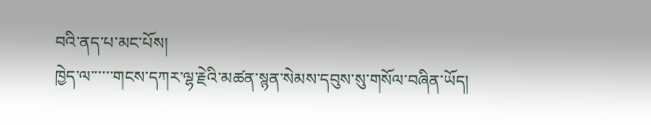བའི་ནད་པ་མང་པོས།
ཁྱེད་ལ་་་་་་གངས་དཀར་ལྷ་རྗེའི་མཚན་སྙན་སེམས་དབུས་སུ་གསོལ་བཞིན་ཡོད།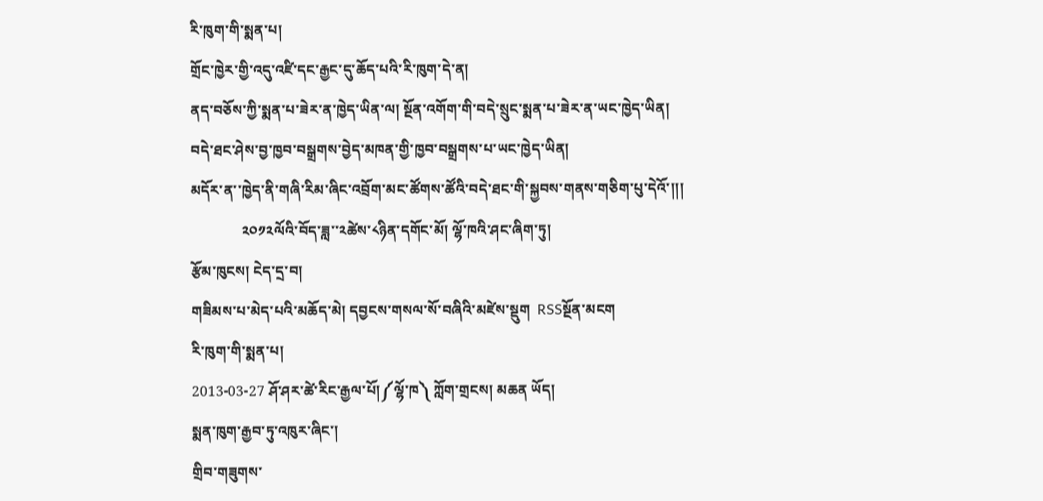རི་ཁུག་གི་སྨན་པ།
གྲོང་ཁྱེར་གྱི་འདུ་འཛི་དང་རྒྱང་དུ་ཆོད་པའི་རི་ཁུག་དེ་ན།
ནད་བཅོས་ཀྱི་སྨན་པ་ཟེར་ན་ཁྱེད་ཡིན་ལ། སྔོན་འགོག་གི་བདེ་སྲུང་སྨན་པ་ཟེར་ན་ཡང་ཁྱེད་ཡིན།
བདེ་ཐང་ཤེས་བྱ་ཁྱབ་བསྒྲགས་བྱེད་མཁན་གྱི་ཁྱབ་བསྒྲགས་པ་ཡང་ཁྱེད་ཡིན།
མདོར་ན་་ཁྱེད་ནི་གཞི་རིམ་ཞིང་འབྲོག་མང་ཚོགས་ཚོའི་བདེ་ཐང་གི་སྐྱབས་གནས་གཅིག་པུ་དེའོ་།།།
              ༢༠༡༢ལོའི་བོད་ཟླ་་༢ཚེས་༨ཉིན་དགོང་མོ། ལྷོ་ཁའི་ཤང་ཞིག་ཏུ།
རྩོམ་ཁུངས། ངེད་དྲ་བ།
གཟིམས་པ་མེད་པའི་མཆོད་མེ། དབྱངས་གསལ་སོ་བཞིའི་མཛེས་སྡུག  RSSསྔོན་མངག
རི་ཁུག་གི་སྨན་པ།
2013-03-27 ཤོ་ཤར་ཚེ་རིང་རྒྱལ་པོ།༼ལྷོ་ཁ༽ ཀློག་གྲངས། མཆན ཡོད།
སྨན་ཁུག་རྒྱབ་ཏུ་འཁུར་ཞིང་།
གྲིབ་གཟུགས་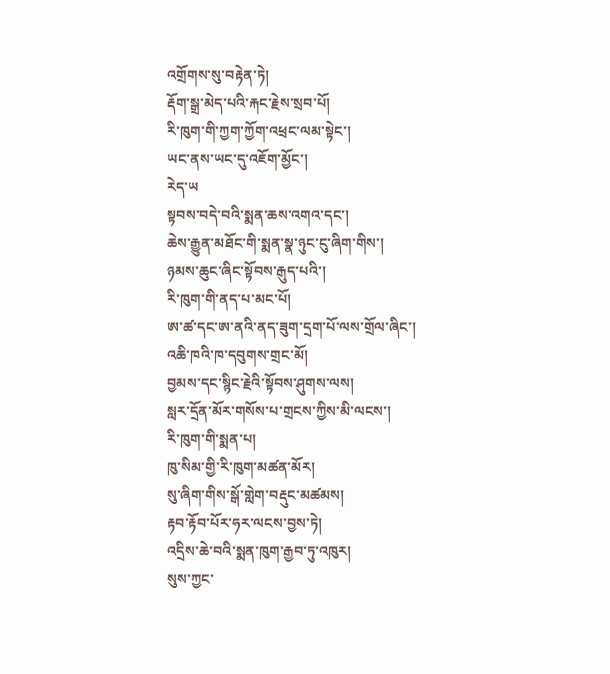འགྲོགས་སུ་བརྟེན་ཏེ།
རྡོག་སྒྲ་མེད་པའི་རྐང་རྗེས་སྲབ་པོ།
རི་ཁུག་གི་ཀྱག་ཀྱོག་འཕྲང་ལམ་སྟེང་།
ཡང་ནས་ཡང་དུ་འཇོག་མྱོང་།
རེད་ཡ
སྟབས་བདེ་བའི་སྨན་ཆས་འགའ་དང་།
ཆེས་རྒྱུན་མཐོང་གི་སྨན་སྣ་ཉུང་ངུ་ཞིག་གིས་།
ཉམས་ཆུང་ཞིང་སྟོབས་རྒུད་པའི་།
རི་ཁུག་གི་ནད་པ་མང་པོ།
ཨ་ཚ་དང་ཨ་ནའི་ནད་ཟུག་དྲག་པོ་ལས་གྲོལ་ཞིང་།
འཆི་ཁའི་ཁ་དབུགས་གྲང་མོ།
བྱམས་དང་སྙིང་རྗེའི་སྟོབས་ཤུགས་ལས།
སླར་དྲོན་མོར་གསོས་པ་གྲངས་ཀྱིས་མི་ལངས་།
རི་ཁུག་གི་སྨན་པ།
ཁུ་སིམ་གྱི་རི་ཁུག་མཚན་མོར།
སུ་ཞིག་གིས་སྒོ་གླེག་བརྡུང་མཚམས།
རྟབ་རྟོབ་པོར་ཧར་ལངས་བྱས་ཏེ།
འདྲིས་ཆེ་བའི་སྨན་ཁུག་རྒྱབ་ཏུ་འཁུར།
སུས་ཀྱང་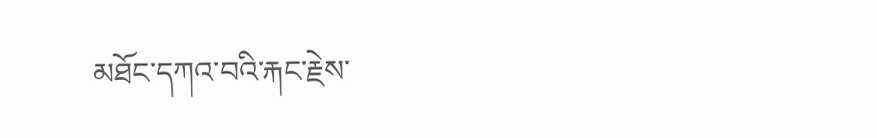མཐོང་དཀའ་བའི་རྐང་རྗེས་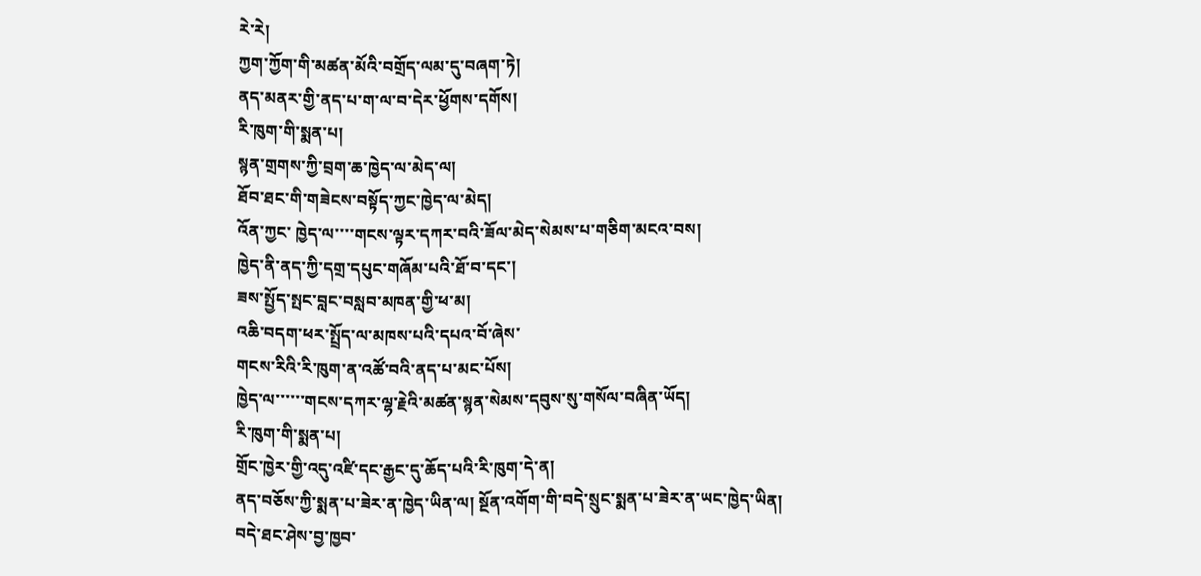རེ་རེ།
ཀྱག་ཀྱོག་གི་མཚན་མོའི་བགྲོད་ལམ་དུ་བཞག་ཏེ།
ནད་མནར་གྱི་ནད་པ་ག་ལ་བ་དེར་ཕྱོགས་དགོས།
རི་ཁུག་གི་སྨན་པ།
སྙན་གྲགས་ཀྱི་བྲག་ཆ་ཁྱེད་ལ་མེད་ལ།
ཐོབ་ཐང་གི་གཟེངས་བསྟོད་ཀྱང་ཁྱེད་ལ་མེད།
འོན་ཀྱང་ ཁྱེད་ལ་་་་གངས་ལྟར་དཀར་བའི་ཟོལ་མེད་སེམས་པ་གཅིག་མངའ་བས།
ཁྱེད་ནི་ནད་ཀྱི་དགྲ་དཔུང་གཞོམ་པའི་ཐོ་བ་དང་།
ཟས་སྤྱོད་སྤང་བླང་བསླབ་མཁན་གྱི་ཕ་མ།
འཆི་བདག་ཕར་སྤྲོད་ལ་མཁས་པའི་དཔའ་བོ་ཞེས་
གངས་རིའི་རི་ཁུག་ན་འཚོ་བའི་ནད་པ་མང་པོས།
ཁྱེད་ལ་་་་་་གངས་དཀར་ལྷ་རྗེའི་མཚན་སྙན་སེམས་དབུས་སུ་གསོལ་བཞིན་ཡོད།
རི་ཁུག་གི་སྨན་པ།
གྲོང་ཁྱེར་གྱི་འདུ་འཛི་དང་རྒྱང་དུ་ཆོད་པའི་རི་ཁུག་དེ་ན།
ནད་བཅོས་ཀྱི་སྨན་པ་ཟེར་ན་ཁྱེད་ཡིན་ལ། སྔོན་འགོག་གི་བདེ་སྲུང་སྨན་པ་ཟེར་ན་ཡང་ཁྱེད་ཡིན།
བདེ་ཐང་ཤེས་བྱ་ཁྱབ་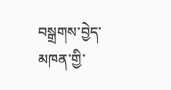བསྒྲགས་བྱེད་མཁན་གྱི་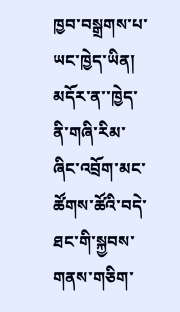ཁྱབ་བསྒྲགས་པ་ཡང་ཁྱེད་ཡིན།
མདོར་ན་་ཁྱེད་ནི་གཞི་རིམ་ཞིང་འབྲོག་མང་ཚོགས་ཚོའི་བདེ་ཐང་གི་སྐྱབས་གནས་གཅིག་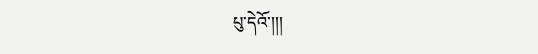པུ་དེའོ་།།།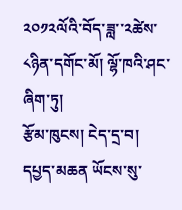༢༠༡༢ལོའི་བོད་ཟླ་་༢ཚེས་༨ཉིན་དགོང་མོ། ལྷོ་ཁའི་ཤང་ཞིག་ཏུ།
རྩོམ་ཁུངས། ངེད་དྲ་བ།
དཔྱད་མཆན ཡོངས་སུ་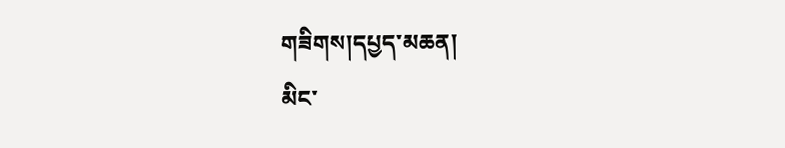གཟིགས།དཔྱད་མཆན།
མིང་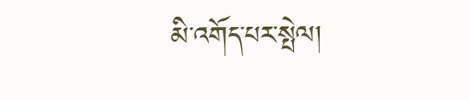མི་འགོད་པར་སྤེལ།